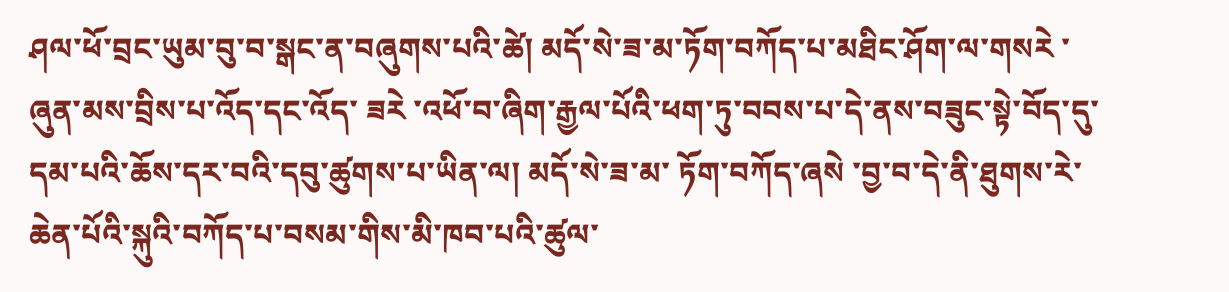ཤལ་ཕོ་བྲང་ཡུམ་བུ་བ་སྒང་ན་བཞུགས་པའི་ཚེ། མདོ་སེ་ཟ་མ་ཏོག་བཀོད་པ་མཐིང་ཤོག་ལ་གསརེ ་ཞུན་མས་བྲིས་པ་འོད་དང་འོད་ ཟརེ ་འཕོ་བ་ཞིག་རྒྱལ་པོའི་ཕག་ཏུ་བབས་པ་དེ་ནས་བཟུང་སྟེ་བོད་དུ་དམ་པའི་ཆོས་དར་བའི་དབུ་ཚུགས་པ་ཡིན་ལ། མདོ་སེ་ཟ་མ་ ཏོག་བཀོད་ཞསེ ་བྱ་བ་དེ་ནི་ཐུགས་རེ་ཆེན་པོའི་སྐུའི་བཀོད་པ་བསམ་གིས་མི་ཁབ་པའི་ཚུལ་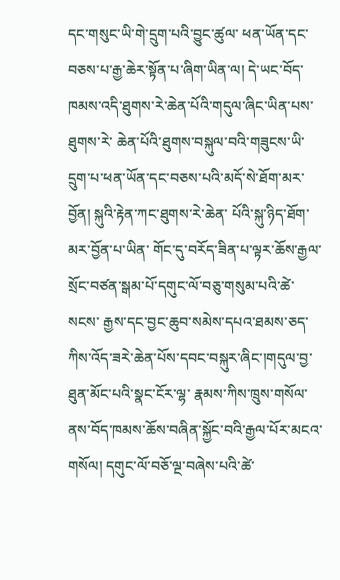དང་གསུང་ཡི་གེ་དྲུག་པའི་བྱུང་ཚུལ་ ཕན་ཡོན་དང་བཅས་པ་རྒྱ་ཆེར་སྟོན་པ་ཞིག་ཡིན་ལ། དེ་ཡང་བོད་ཁམས་འདི་ཐུགས་རེ་ཆེན་པོའི་གདུལ་ཞིང་ཡིན་པས་ཐུགས་རེ་ ཆེན་པོའི་ཐུགས་བསྐུལ་བའི་གཟུངས་ཡི་ དྲུག་པ་ཕན་ཡོན་དང་བཅས་པའི་མདོ་སེ་ཐོག་མར་བྱོན། སྐུའི་རྟེན་ཀང་ཐུགས་རེ་ཆེན་ པོའི་སྐུ་ཉིད་ཐོག་མར་བྱོན་པ་ཡིན་ གོང་དུ་བརོད་ཟིན་པ་ལྟར་ཆོས་རྒྱལ་སྲོང་བཙན་སྒམ་པོ་དགུང་ལོ་བཅུ་གསུམ་པའི་ཚེ་སངས་ རྒྱས་དང་བྱང་ཆུབ་སམེས་དཔའ་ཐམས་ཅད་ཀིས་འོད་ཟརེ་ཆེན་པོས་དབང་བསྐུར་ཞིང་།གདུལ་བྱ་ཐུན་མོང་པའི་སྣང་ངོར་ལྷ་ རྣམས་ཀིས་ཁྲུས་གསོལ་ནས་བོད་ཁམས་ཆོས་བཞིན་སྐྱོང་བའི་རྒྱལ་པོར་མངའ་གསོལ། དགུང་ལོ་བཅོ་ལྔ་བཞེས་པའི་ཚེ་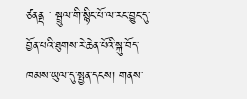ཙནནྡ ་ སྦྲུལ་གི་སྙིང་པོ་ལ་རང་བྱུང་དུ་བྱོན་པའི་ཐུགས་རེ་ཆེན་པོའི་སྐུ་བོད་ཁམས་ཡུལ་དུ་སྤྱན་དངས། གནས་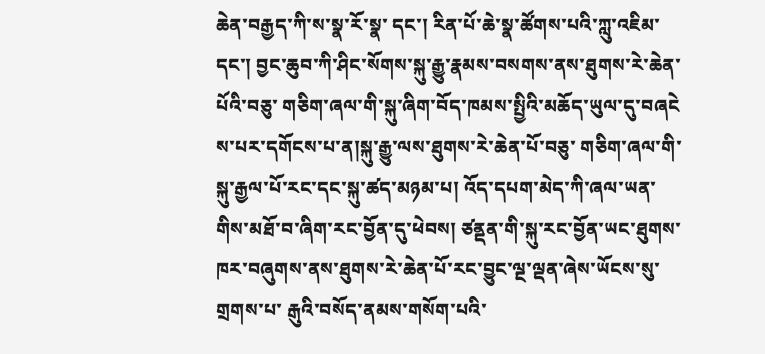ཆེན་བརྒྱད་ཀི་ས་སྣ་རོ་སྣ་ དང་། རིན་པོ་ཆེ་སྣ་ཚོགས་པའི་ཀླུ་འཇིམ་དང་། བྱང་ཆུབ་ཀི་ཤིང་སོགས་སྐུ་རྒྱུ་རྣམས་བསགས་ནས་ཐུགས་རེ་ཆེན་པོའི་བཅུ་ གཅིག་ཞལ་གི་སྐུ་ཞིག་བོད་ཁམས་སྤྱིའི་མཆོད་ཡུལ་དུ་བཞངེ ས་པར་དགོངས་པ་ན།སྐུ་རྒྱུ་ལས་ཐུགས་རེ་ཆེན་པོ་བཅུ་ གཅིག་ཞལ་གི་སྐུ་རྒྱལ་པོ་རང་དང་སྐུ་ཚད་མཉམ་པ། འོད་དཔག་མེད་ཀི་ཞལ་ཡན་གིས་མཐོ་བ་ཞིག་རང་བྱོན་དུ་ཕེབས། ཙནྡན་གི་སྐུ་རང་བྱོན་ཡང་ཐུགས་ཁར་བཞུགས་ནས་ཐུགས་རེ་ཆེན་པོ་རང་བྱུང་ལྔ་ལྡན་ཞེས་ཡོངས་སུ་གྲགས་པ་ རྒུའི་བསོད་ནམས་གསོག་པའི་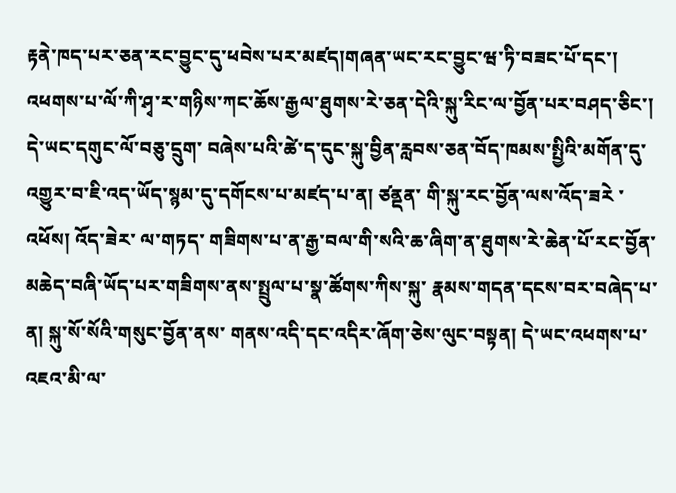རྟནེ་ཁད་པར་ཅན་རང་བྱུང་དུ་ཕབེས་པར་མཛད།གཞན་ཡང་རང་བྱུང་ཝ་ཏི་བཟང་པོ་དང་། འཕགས་པ་ལོ་ཀི་ཤྭ་ར་གཉིས་ཀང་ཆོས་རྒྱལ་ཐུགས་རེ་ཅན་དེའི་སྐུ་རིང་ལ་བྱོན་པར་བཤད་ཅིང་། དེ་ཡང་དགུང་ལོ་བཅུ་དྲུག་ བཞེས་པའི་ཚེ་ད་དུང་སྐུ་བྱིན་རླབས་ཅན་བོད་ཁམས་སྤྱིའི་མགོན་དུ་འགྱུར་བ་ཇི་འད་ཡོད་སྙམ་དུ་དགོངས་པ་མཛད་པ་ན། ཙནྡན་ གི་སྐུ་རང་བྱོན་ལས་འོད་ཟརེ ་འཕོས། འོད་ཟེར་ ལ་གཏད་ གཟིགས་པ་ན་རྒྱ་བལ་གི་སའི་ཆ་ཞིག་ན་ཐུགས་རེ་ཆེན་པོ་རང་བྱོན་ མཆེད་བཞི་ཡོད་པར་གཟིགས་ནས་སྤྲུལ་པ་སྣ་ཚོགས་ཀིས་སྐུ་ རྣམས་གདན་དངས་བར་བཞེད་པ་ན། སྐུ་སོ་སོའི་གསུང་བྱོན་ནས་ གནས་འདི་དང་འདིར་ཞོག་ཅེས་ལུང་བསྟན། དེ་ཡང་འཕགས་པ་འཇའ་མི་ལ་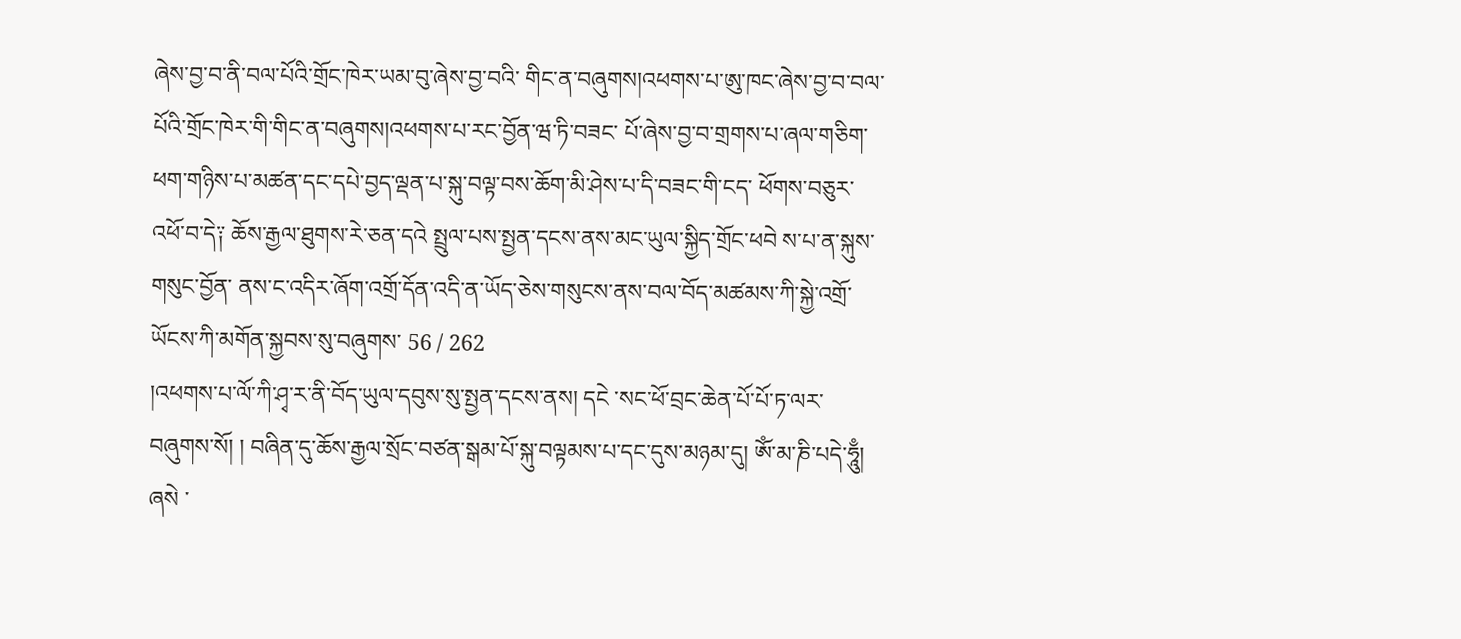ཞེས་བྱ་བ་ནི་བལ་པོའི་གྲོང་ཁེར་ཡམ་བུ་ཞེས་བྱ་བའི་ གིང་ན་བཞུགས།འཕགས་པ་ཨུ་ཁང་ཞེས་བྱ་བ་བལ་པོའི་གྲོང་ཁེར་གི་གིང་ན་བཞུགས།འཕགས་པ་རང་བྱོན་ཝ་ཏི་བཟང་ པོ་ཞེས་བྱ་བ་གྲགས་པ་ཞལ་གཅིག་ཕག་གཉིས་པ་མཚན་དང་དཔེ་བྱད་ལྡན་པ་སྐུ་བལྟ་བས་ཆོག་མི་ཤེས་པ་དི་བཟང་གི་ངད་ ཕོགས་བཅུར་འཕོ་བ་དེ༑ ཆོས་རྒྱལ་ཐུགས་རེ་ཅན་དའེ སྤྲུལ་པས་སྤྱན་དངས་ནས་མང་ཡུལ་སྐྱིད་གྲོང་ཕབེ ས་པ་ན་སྐུས་གསུང་བྱོན་ ནས་ང་འདིར་ཞོག་འགྲོ་དོན་འདི་ན་ཡོད་ཅེས་གསུངས་ནས་བལ་བོད་མཚམས་ཀི་སྐྱེ་འགྲོ་ཡོངས་ཀི་མགོན་སྐྱབས་སུ་བཞུགས་ 56 / 262
།འཕགས་པ་ལོ་ཀི་ཤྭ་ར་ནི་བོད་ཡུལ་དབུས་སུ་སྤྱན་དངས་ནས། དངེ ་སང་ཕོ་བྲང་ཆེན་པོ་པོ་ཏ་ལར་བཞུགས་སོ། ། བཞིན་དུ་ཆོས་རྒྱལ་སྲོང་བཙན་སྒམ་པོ་སྐུ་བལྟམས་པ་དང་དུས་མཉམ་དུ། ཨོཾ་མ་ཎི་པདེ་ཧཱུྃ། ཞསེ ་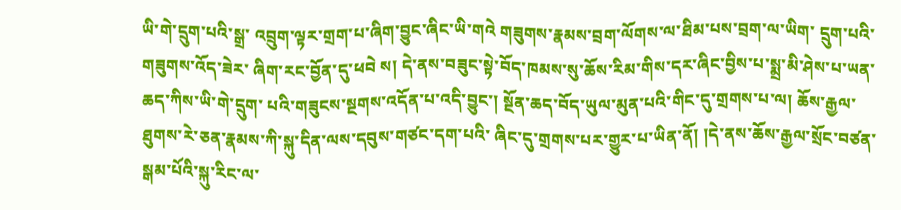ཡི་གེ་དྲུག་པའི་སྒྲ་ འབྲུག་ལྟར་གྲག་པ་ཞིག་བྱུང་ཞིང་ཡི་གའེ གཟུགས་རྣམས་བྲག་ལོགས་ལ་ཐིམ་པས་བྲག་ལ་ཡིག་ དྲུག་པའི་གཟུགས་འོད་ཟེར་ ཞིག་རང་བྱོན་དུ་ཕབེ ས། དེ་ནས་བཟུང་སྟེ་བོད་ཁམས་སུ་ཆོས་རིམ་གིས་དར་ཞིང་བྱིས་པ་སྨྲ་མི་ཤེས་པ་ཡན་ཆད་ཀིས་ཡི་གེ་དྲུག་ པའི་གཟུངས་སྔགས་འདོན་པ་འདི་བྱུང་། སྔོན་ཆད་བོད་ཡུལ་མུན་པའི་གིང་དུ་གྲགས་པ་ལ། ཆོས་རྒྱལ་ཐུགས་རེ་ཅན་རྣམས་ཀི་སྐུ་དིན་ལས་དབུས་གཙང་དག་པའི་ ཞིང་དུ་གྲགས་པར་གྱུར་པ་ཡིན་ནོ། །དེ་ནས་ཆོས་རྒྱལ་སྲོང་བཙན་སྒམ་པོའི་སྐུ་རིང་ལ་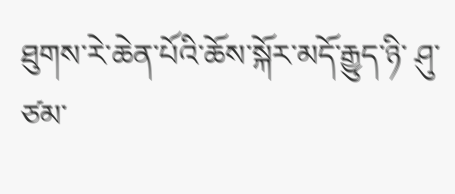ཐུགས་རེ་ཆེན་པོའི་ཆོས་སྐོར་མདོ་རྒྱུད་ཉི་ ཤུ་ཙམ་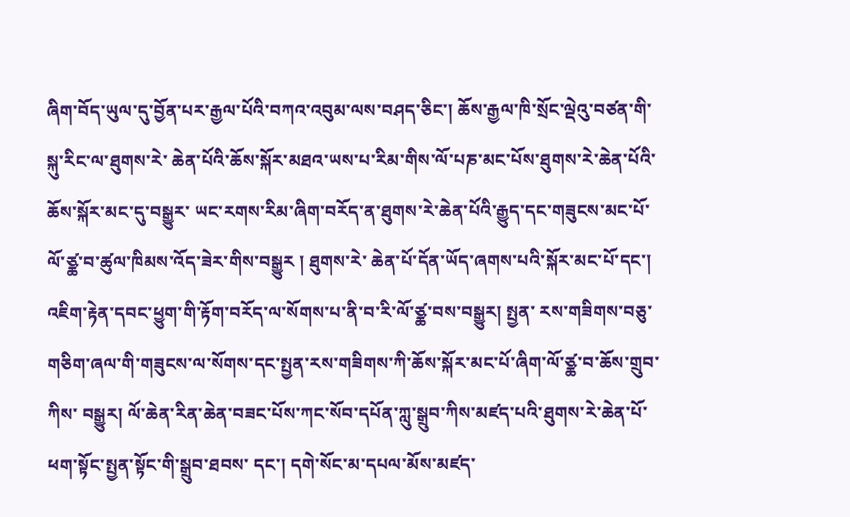ཞིག་བོད་ཡུལ་དུ་བྱོན་པར་རྒྱལ་པོའི་བཀའ་འབུམ་ལས་བཤད་ཅིང་། ཆོས་རྒྱལ་ཁི་སྲོང་ལྡེའུ་བཙན་གི་སྐུ་རིང་ལ་ཐུགས་རེ་ ཆེན་པོའི་ཆོས་སྐོར་མཐའ་ཡས་པ་རིམ་གིས་ལོ་པཎ་མང་པོས་ཐུགས་རེ་ཆེན་པོའི་ཆོས་སྐོར་མང་དུ་བསྒྱུར་ ཡང་རགས་རིམ་ཞིག་བརོད་ན་ཐུགས་རེ་ཆེན་པོའི་རྒྱུད་དང་གཟུངས་མང་པོ་ལོ་ཙྪ་བ་ཚུལ་ཁིམས་འོད་ཟེར་གིས་བསྒྱུར ། ཐུགས་རེ་ ཆེན་པོ་དོན་ཡོད་ཞགས་པའི་སྐོར་མང་པོ་དང་། འཇིག་རྟེན་དབང་ཕྱུག་གི་རྟོག་བརོད་ལ་སོགས་པ་ནི་བ་རི་ལོ་ཙྪ་བས་བསྒྱུར། སྤྱན་ རས་གཟིགས་བཅུ་གཅིག་ཞལ་གི་གཟུངས་ལ་སོགས་དང་སྤྱན་རས་གཟིགས་ཀི་ཆོས་སྐོར་མང་པོ་ཞིག་ལོ་ཙྪ་བ་ཆོས་གྲུབ་ཀིས་ བསྒྱུར། ལོ་ཆེན་རིན་ཆེན་བཟང་པོས་ཀང་སོབ་དཔོན་ཀླུ་སྒྲུབ་ཀིས་མཛད་པའི་ཐུགས་རེ་ཆེན་པོ་ཕག་སྟོང་སྤྱན་སྟོང་གི་སྒྲུབ་ཐབས་ དང་། དགེ་སོང་མ་དཔལ་མོས་མཛད་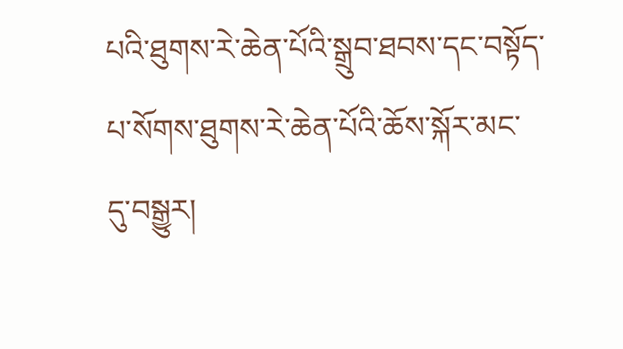པའི་ཐུགས་རེ་ཆེན་པོའི་སྒྲུབ་ཐབས་དང་བསྟོད་པ་སོགས་ཐུགས་རེ་ཆེན་པོའི་ཆོས་སྐོར་མང་ དུ་བསྒྱུར།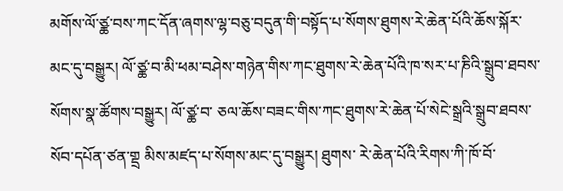མགོས་ལོ་ཙྪ་བས་ཀང་དོན་ཞགས་ལྷ་བཅུ་བདུན་གི་བསྟོད་པ་སོགས་ཐུགས་རེ་ཆེན་པོའི་ཆོས་སྐོར་མང་དུ་བསྒྱུར། ལོ་ཙྪ་བ་མི་ཕམ་བཤེས་གཉེན་གིས་ཀང་ཐུགས་རེ་ཆེན་པོའི་ཁ་སར་པ་ཎིའི་སྒྲུབ་ཐབས་སོགས་སྣ་ཚོགས་བསྒྱུར། ལོ་ཙྪ་བ་ ཅལ་ཆོས་བཟང་གིས་ཀང་ཐུགས་རེ་ཆེན་པོ་སེངེ་སྒྲའི་སྒྲུབ་ཐབས་སོབ་དཔོན་ཙན་གྡྲ མིས་མཛད་པ་སོགས་མང་དུ་བསྒྱུར། ཐུགས་ རེ་ཆེན་པོའི་རིགས་ཀི་ཁོ་བོ་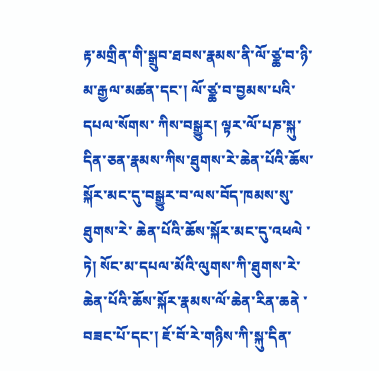རྟ་མགྲིན་གི་སྒྲུབ་ཐབས་རྣམས་ནི་ལོ་ཙྪ་བ་ཉི་མ་རྒྱལ་མཚན་དང་། ལོ་ཙྪ་བ་བྱམས་པའི་དཔལ་སོགས་ ཀིས་བསྒྱུར། ལྟར་ལོ་པཎ་སྐུ་དིན་ཅན་རྣམས་ཀིས་ཐུགས་རེ་ཆེན་པོའི་ཆོས་སྐོར་མང་དུ་བསྒྱུར་བ་ལས་བོད་ཁམས་སུ་ཐུགས་རེ་ ཆེན་པོའི་ཆོས་སྐོར་མང་དུ་འཕལེ ་ཏེ། སོང་མ་དཔལ་མོའི་ལུགས་ཀི་ཐུགས་རེ་ཆེན་པོའི་ཆོས་སྐོར་རྣམས་ལོ་ཆེན་རིན་ཆནེ ་ བཟང་པོ་དང་། ཇོ་བོ་རེ་གཉིས་ཀི་སྐུ་དིན་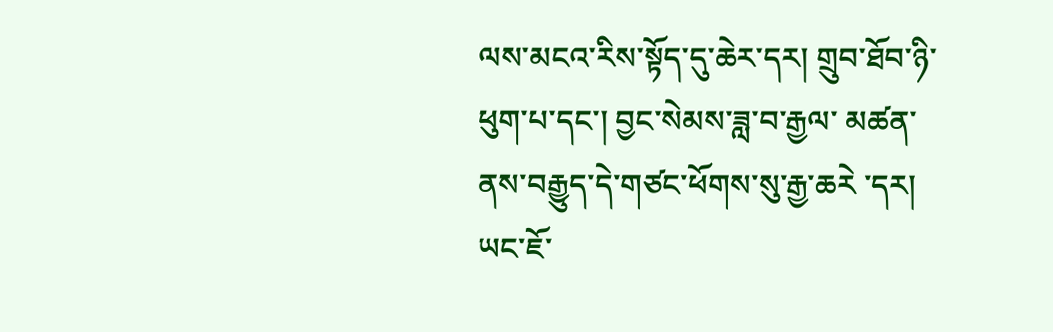ལས་མངའ་རིས་སྟོད་དུ་ཆེར་དར། གྲུབ་ཐོབ་ཉི་ཕུག་པ་དང་། བྱང་སེམས་ཟླ་བ་རྒྱལ་ མཚན་ནས་བརྒྱུད་དེ་གཙང་ཕོགས་སུ་རྒྱ་ཆརེ ་དར། ཡང་ཇོ་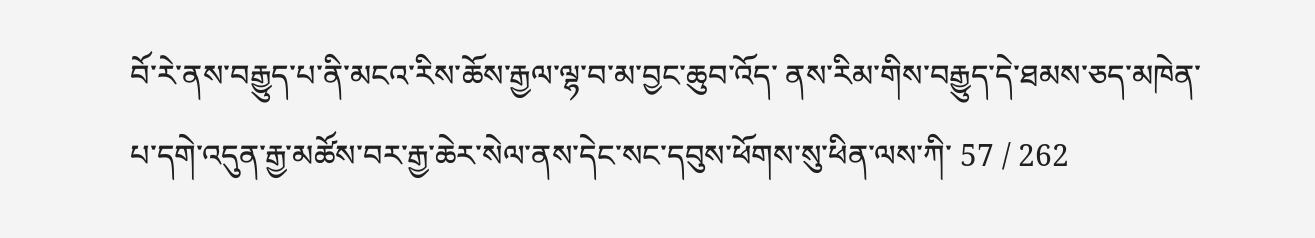བོ་རེ་ནས་བརྒྱུད་པ་ནི་མངའ་རིས་ཆོས་རྒྱལ་ལྷ་བ་མ་བྱང་ཆུབ་འོད་ ནས་རིམ་གིས་བརྒྱུད་དེ་ཐམས་ཅད་མཁེན་པ་དགེ་འདུན་རྒྱ་མཚོས་བར་རྒྱ་ཆེར་སེལ་ནས་དེང་སང་དབུས་ཕོགས་སུ་ཕིན་ལས་ཀི་ 57 / 262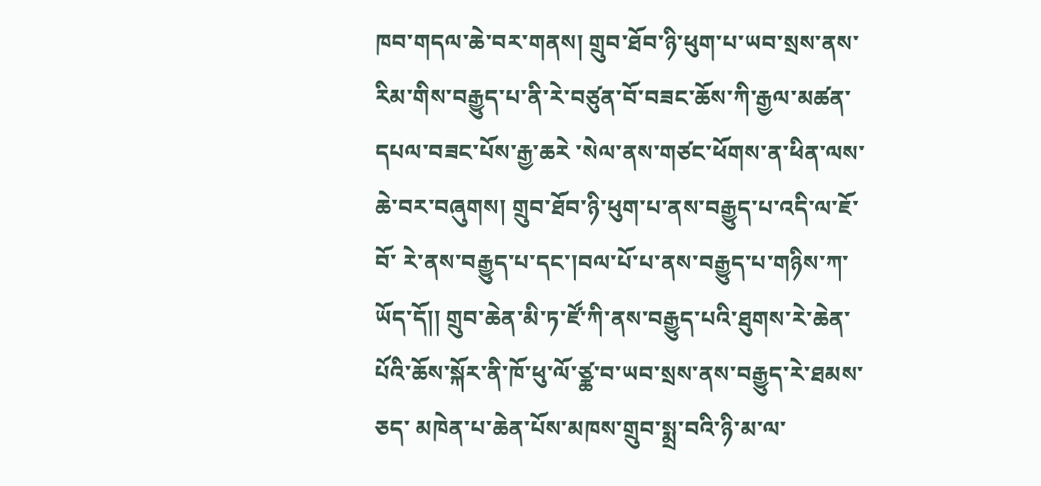ཁབ་གདལ་ཆེ་བར་གནས། གྲུབ་ཐོབ་ཉི་ཕུག་པ་ཡབ་སྲས་ནས་རིམ་གིས་བརྒྱུད་པ་ནི་རེ་བཙུན་བོ་བཟང་ཆོས་ཀི་རྒྱལ་མཚན་ དཔལ་བཟང་པོས་རྒྱ་ཆརེ ་སེལ་ནས་གཙང་ཕོགས་ན་ཕིན་ལས་ཆེ་བར་བཞུགས། གྲུབ་ཐོབ་ཉི་ཕུག་པ་ནས་བརྒྱུད་པ་འདི་ལ་ཇོ་བོ་ རེ་ནས་བརྒྱུད་པ་དང་།བལ་པོ་པ་ནས་བརྒྱུད་པ་གཉིས་ཀ་ཡོད་དོ།། གྲུབ་ཆེན་མི་ཏ་ཛོ་ཀི་ནས་བརྒྱུད་པའི་ཐུགས་རེ་ཆེན་པོའི་ཆོས་སྐོར་ནི་ཁོ་ཕུ་ལོ་ཙྪ་བ་ཡབ་སྲས་ནས་བརྒྱུད་རེ་ཐམས་ཅད་ མཁེན་པ་ཆེན་པོས་མཁས་གྲུབ་སྨྲ་བའི་ཉི་མ་ལ་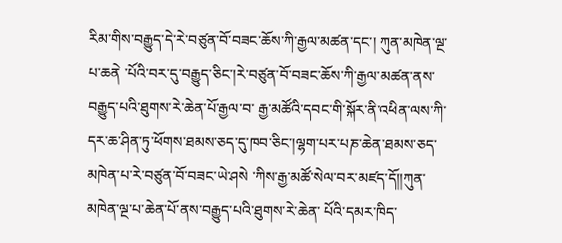རིམ་གིས་བརྒྱུད་དེ་རེ་བཙུན་བོ་བཟང་ཆོས་ཀི་རྒྱལ་མཚན་དང་། ཀུན་མཁེན་ལྔ་པ་ཆནེ ་པོའི་བར་དུ་བརྒྱུད་ཅིང་།རེ་བཙུན་བོ་བཟང་ཆོས་ཀི་རྒྱལ་མཚན་ནས་བརྒྱུད་པའི་ཐུགས་རེ་ཆེན་པོ་རྒྱལ་བ་ རྒྱ་མཚོའི་དབང་གི་སྐོར་ནི་འཕིན་ལས་ཀི་དར་ཆ་ཤིན་ཏུ་ཕོགས་ཐམས་ཅད་དུ་ཁབ་ཅིང་།ལྷག་པར་པཎ་ཆེན་ཐམས་ཅད་ མཁེན་པ་རེ་བཙུན་བོ་བཟང་ཡེ་ཤསེ ་ཀིས་རྒྱ་མཚོ་སེལ་བར་མཛད་དོ།།ཀུན་མཁེན་ལྔ་པ་ཆེན་པོ་ནས་བརྒྱུད་པའི་ཐུགས་རེ་ཆེན་ པོའི་དམར་ཁིད་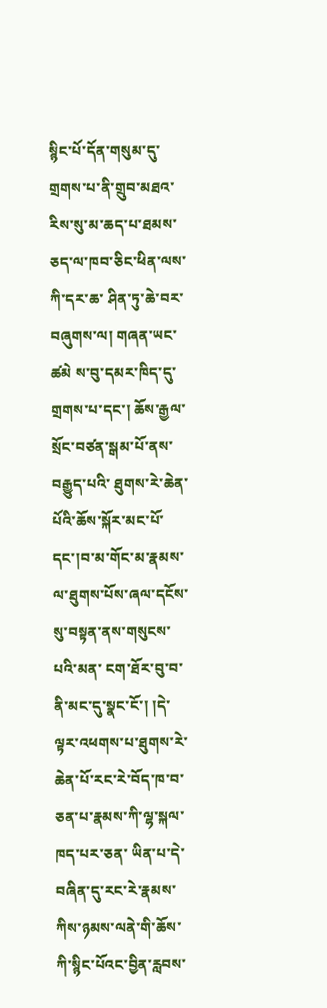སྙིང་པོ་དོན་གསུམ་དུ་གྲགས་པ་ནི་གྲུབ་མཐའ་རིས་སུ་མ་ཆད་པ་ཐམས་ཅད་ལ་ཁབ་ཅིང་ཕིན་ལས་ཀི་དར་ཆ་ ཤིན་ཏུ་ཆེ་བར་བཞུགས་ལ། གཞན་ཡང་ཚམེ ས་བུ་དམར་ཁིད་དུ་གྲགས་པ་དང་། ཆོས་རྒྱལ་སྲོང་བཙན་སྒམ་པོ་ནས་བརྒྱུད་པའི་ ཐུགས་རེ་ཆེན་པོའི་ཆོས་སྐོར་མང་པོ་དང་།བ་མ་གོང་མ་རྣམས་ལ་ཐུགས་པོས་ཞལ་དངོས་སུ་བསྟན་ནས་གསུངས་པའི་མན་ ངག་ཐོར་བུ་བ་ནི་མང་དུ་སྣང་ངོ་། །དེ་ལྟར་འཕགས་པ་ཐུགས་རེ་ཆེན་པོ་རང་རེ་བོད་ཁ་བ་ཅན་པ་རྣམས་ཀི་ལྷ་སྐལ་ཁད་པར་ཅན་ ཡིན་པ་དེ་བཞིན་དུ་རང་རེ་རྣམས་ཀིས་ཉམས་ལནེ་གི་ཆོས་ཀི་སྙིང་པོའང་བྱིན་རླབས་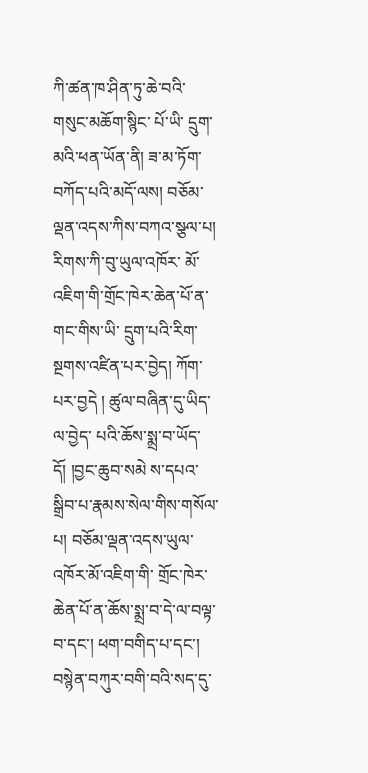ཀི་ཚན་ཁ་ཤིན་ཏུ་ཆེ་བའི་གསུང་མཆོག་སྙིང་ པོ་ཡི་ དྲུག་མའི་ཕན་ཡོན་ནི། ཟ་མ་ཏོག་བཀོད་པའི་མདོ་ལས། བཅོམ་ལྡན་འདས་ཀིས་བཀའ་སྩལ་པ། རིགས་ཀི་བུ་ཡུལ་འཁོར་ མོ་འཇིག་གི་གྲོང་ཁེར་ཆེན་པོ་ན་གང་གིས་ཡི་ དྲུག་པའི་རིག་སྔགས་འཛིན་པར་བྱེད། ཀོག་པར་བྱདེ ། ཚུལ་བཞིན་དུ་ཡིད་ལ་བྱེད་ པའི་ཆོས་སྨྲ་བ་ཡོད་དོ། །བྱང་ཆུབ་སམེ ས་དཔའ་སྒྲིབ་པ་རྣམས་སེལ་གིས་གསོལ་པ། བཅོམ་ལྡན་འདས་ཡུལ་འཁོར་མོ་འཇིག་གི་ གྲོང་ཁེར་ཆེན་པོ་ན་ཆོས་སྨྲ་བ་དེ་ལ་བལྟ་བ་དང་། ཕག་བགིད་པ་དང་། བསྙེན་བཀུར་བགི་བའི་སད་དུ་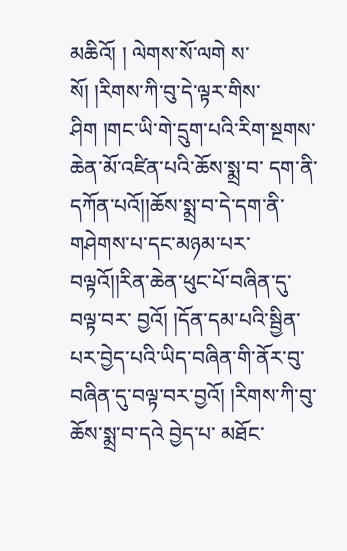མཆིའོ། ། ལེགས་སོ་ལགེ ས་སོ། །རིགས་ཀི་བུ་དེ་ལྟར་གིས་ཤིག །གང་ཡི་གེ་དྲུག་པའི་རིག་སྔགས་ཆེན་མོ་འཛིན་པའི་ཆོས་སྨྲ་བ་ དག་ནི་དཀོན་པའོ།།ཆོས་སྨྲ་བ་དེ་དག་ནི་གཤེགས་པ་དང་མཉམ་པར་བལྟའོ།།རིན་ཆེན་ཕུང་པོ་བཞིན་དུ་བལྟ་བར་ བྱའོ། །དོན་དམ་པའི་སྦྱིན་པར་བྱེད་པའི་ཡིད་བཞིན་གི་ནོར་བུ་བཞིན་དུ་བལྟ་བར་བྱའོ། །རིགས་ཀི་བུ་ཆོས་སྨྲ་བ་དའེ བྱེད་པ་ མཐོང་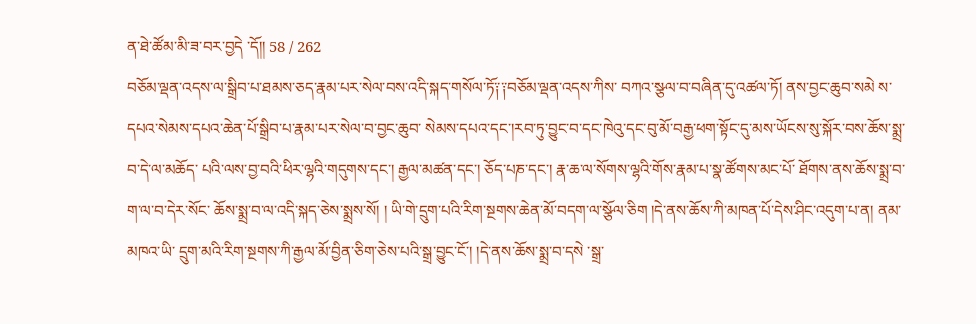ན་ཐེ་ཚོམ་མི་ཟ་བར་བྱདེ ་དོ།། 58 / 262
བཅོམ་ལྡན་འདས་ལ་སྒྲིབ་པ་ཐམས་ཅད་རྣམ་པར་སེལ་བས་འདི་སྐད་གསོལ་ཏོ༑༑བཅོམ་ལྡན་འདས་ཀིས་ བཀའ་སྩལ་བ་བཞིན་དུ་འཚལ་ཏོ། ནས་བྱང་ཆུབ་སམེ ས་དཔའ་སེམས་དཔའ་ཆེན་པོ་སྒྲིབ་པ་རྣམ་པར་སེལ་བ་བྱང་ཆུབ་ སེམས་དཔའ་དང་།རབ་ཏུ་བྱུང་བ་དང་ཁེའུ་དང་བུ་མོ་བརྒྱ་ཕག་སྟོང་དུ་མས་ཡོངས་སུ་སྐོར་བས་ཆོས་སྨྲ་བ་དེ་ལ་མཆོད་ པའི་ལས་བྱ་བའི་ཕིར་ལྷའི་གདུགས་དང་། རྒྱལ་མཚན་དང་། ཅོད་པཎ་དང་། རྣ་ཆ་ལ་སོགས་ལྷའི་གོས་རྣམ་པ་སྣ་ཚོགས་མང་པོ་ ཐོགས་ནས་ཆོས་སྨྲ་བ་ག་ལ་བ་དེར་སོང་ ཆོས་སྨྲ་བ་ལ་འདི་སྐད་ཅེས་སྨྲས་སོ། ། ཡི་གེ་དྲུག་པའི་རིག་སྔགས་ཆེན་མོ་བདག་ལ་སྩོལ་ཅིག །དེ་ནས་ཆོས་ཀི་མཁན་པོ་དེས་ཤིང་འདུག་པ་ན། ནམ་མཁའ་ཡི་ དྲུག་མའི་རིག་སྔགས་ཀི་རྒྱལ་མོ་བྱིན་ཅིག་ཅེས་པའི་སྒྲ་བྱུང་ངོ་། །དེ་ནས་ཆོས་སྨྲ་བ་དསེ ་སྒྲ་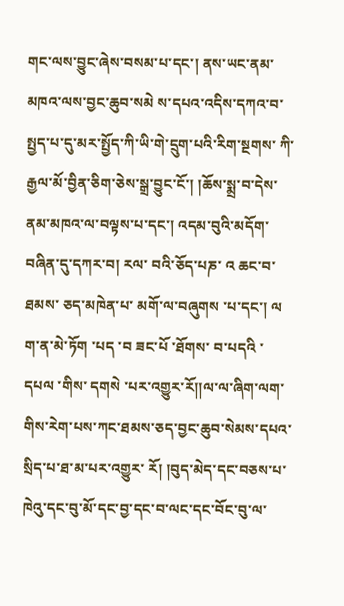གང་ལས་བྱུང་ཞེས་བསམ་པ་དང་། ནས་ཡང་ནམ་མཁའ་ལས་བྱང་ཆུབ་སམེ ས་དཔའ་འདིས་དཀའ་བ་སྤྱད་པ་དུ་མར་སྤྱོད་ཀི་ཡི་གེ་དྲུག་པའི་རིག་སྔགས་ ཀི་རྒྱལ་མོ་བྱིན་ཅིག་ཅེས་སྒྲ་བྱུང་ངོ་། །ཆོས་སྨྲ་བ་དེས་ནམ་མཁའ་ལ་བལྟས་པ་དང་། འདམ་བུའི་མདོག་བཞིན་དུ་དཀར་བ། རལ་ བའི་ཅོད་པཎ་ འ ཆང་བ་ཐམས་ ཅད་མཁེན་པ་ མགོ་ལ་བཞུགས ་པ་དང་། ལ ག་ན་མེ་ཏོག ་པད ་བ ཟང་པོ ་ཐོགས་ བ་པདའི ་དཔལ ་གིས་ དགསེ ་པར་འགྱུར་རོ།།ལ་ལ་ཞིག་ལག་གིས་རེག་པས་ཀང་ཐམས་ཅད་བྱང་ཆུབ་སེམས་དཔའ་སྲིད་པ་ཐ་མ་པར་འགྱུར་ རོ། །བུད་མེད་དང་བཅས་པ་ཁེའུ་དང་བུ་མོ་དང་བྱ་དང་བ་ལང་དང་བོང་བུ་ལ་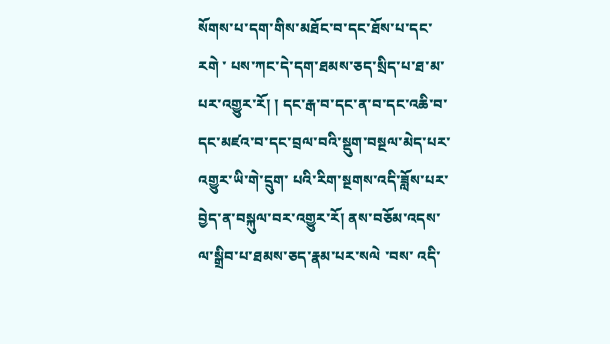སོགས་པ་དག་གིས་མཐོང་བ་དང་ཐོས་པ་དང་རགེ ་ པས་ཀང་དེ་དག་ཐམས་ཅད་སྲིད་པ་ཐ་མ་པར་འགྱུར་རོ། ། དང་རྒ་བ་དང་ན་བ་དང་འཆི་བ་དང་མཛའ་བ་དང་བྲལ་བའི་སྡུག་བསྔལ་མེད་པར་འགྱུར་ཡི་གེ་དྲུག་ པའི་རིག་སྔགས་འདི་ཟློས་པར་བྱེད་ན་བསྐུལ་བར་འགྱུར་རོ། ནས་བཅོམ་འདས་ལ་སྒྲིབ་པ་ཐམས་ཅད་རྣམ་པར་སལེ ་བས་ འདི་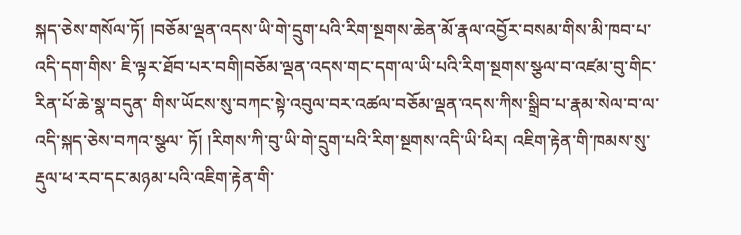སྐད་ཅེས་གསོལ་ཏོ། །བཅོམ་ལྡན་འདས་ཡི་གེ་དྲུག་པའི་རིག་སྔགས་ཆེན་མོ་རྣལ་འབྱོར་བསམ་གིས་མི་ཁབ་པ་འདི་དག་གིས་ ཇི་ལྟར་ཐོབ་པར་བགི།བཅོམ་ལྡན་འདས་གང་དག་ལ་ཡི་པའི་རིག་སྔགས་སྩལ་བ་འཛམ་བུ་གིང་རིན་པོ་ཆེ་སྣ་བདུན་ གིས་ཡོངས་སུ་བཀང་སྟེ་འབུལ་བར་འཚལ་བཅོམ་ལྡན་འདས་ཀིས་སྒྲིབ་པ་རྣམ་སེལ་བ་ལ་འདི་སྐད་ཅེས་བཀའ་སྩལ་ ཏོ། །རིགས་ཀི་བུ་ཡི་གེ་དྲུག་པའི་རིག་སྔགས་འདི་ཡི་ཕིར། འཇིག་རྟེན་གི་ཁམས་སུ་རྡུལ་ཕ་རབ་དང་མཉམ་པའི་འཇིག་རྟེན་གི་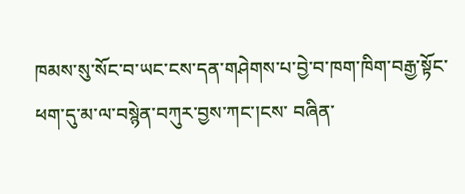ཁམས་སུ་སོང་བ་ཡང་ངས་དན་གཤེགས་པ་བྱེ་བ་ཁག་ཁིག་བརྒྱ་སྟོང་ཕག་དུ་མ་ལ་བསྙེན་བཀུར་བྱས་ཀང་།ངས་ བཞིན་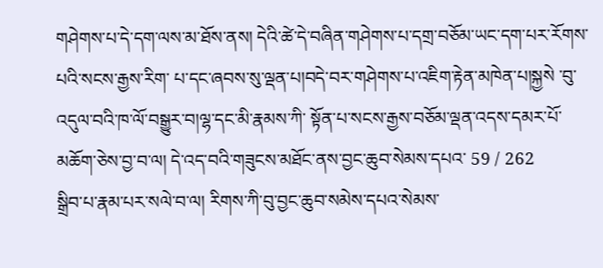གཤེགས་པ་དེ་དག་ལས་མ་ཐོས་ནས། དེའི་ཚེ་དེ་བཞིན་གཤེགས་པ་དགྲ་བཅོམ་ཡང་དག་པར་རོགས་པའི་སངས་རྒྱས་རིག་ པ་དང་ཞབས་སུ་ལྡན་པ།བདེ་བར་གཤེགས་པ་འཇིག་རྟེན་མཁེན་པ།སྐྱསེ ་བུ་འདུལ་བའི་ཁ་ལོ་བསྒྱུར་བ།ལྷ་དང་མི་རྣམས་ཀི་ སྟོན་པ་སངས་རྒྱས་བཅོམ་ལྡན་འདས་དམར་པོ་མཆོག་ཅེས་བྱ་བ་ལ། དེ་འད་བའི་གཟུངས་མཐོང་ནས་བྱང་ཆུབ་སེམས་དཔའ་ 59 / 262
སྒྲིབ་པ་རྣམ་པར་སལེ་བ་ལ། རིགས་ཀི་བུ་བྱང་ཆུབ་སམེས་དཔའ་སེམས་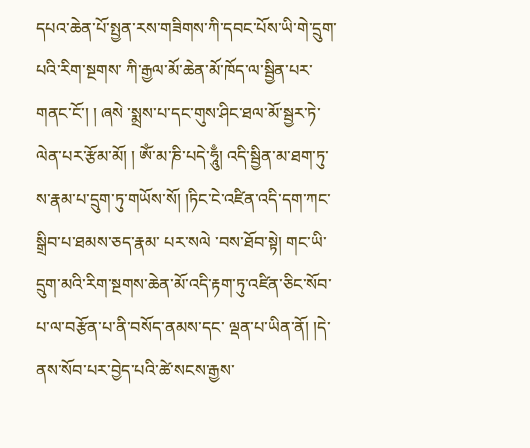དཔའ་ཆེན་པོ་སྤྱན་རས་གཟིགས་ཀི་དབང་པོས་ཡི་གེ་དྲུག་པའི་རིག་སྔགས་ ཀི་རྒྱལ་མོ་ཆེན་མོ་ཁོད་ལ་སྦྱིན་པར་གནང་ངོ་། ། ཞསེ ་སྨྲས་པ་དང་གུས་ཤིང་ཐལ་མོ་སྦྱར་ཏེ་ལེན་པར་རྩོམ་མོ། ། ཨོཾ་མ་ཎི་པདེ་ཧཱུྃ། འདི་སྦྱིན་མ་ཐག་ཏུ་ས་རྣམ་པ་དྲུག་ཏུ་གཡོས་སོ། །ཏིང་ངེ་འཛིན་འདི་དག་ཀང་སྒྲིབ་པ་ཐམས་ཅད་རྣམ་ པར་སལེ ་བས་ཐོབ་སྟེ། གང་ཡི་ དྲུག་མའི་རིག་སྔགས་ཆེན་མོ་འདི་རྟག་ཏུ་འཛིན་ཅིང་སོབ་པ་ལ་བརྩོན་པ་ནི་བསོད་ནམས་དང་ ལྡན་པ་ཡིན་ནོ། །དེ་ནས་སོབ་པར་བྱེད་པའི་ཚེ་སངས་རྒྱས་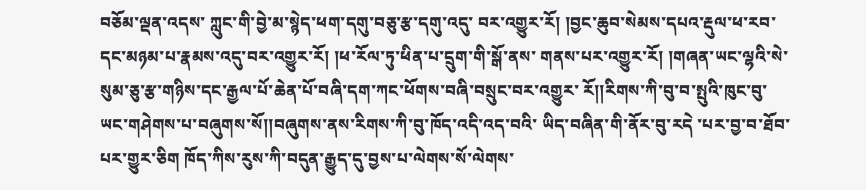བཅོམ་ལྡན་འདས་ ཀླུང་གི་བྱེ་མ་སྙེད་ཕག་དགུ་བཅུ་རྩ་དགུ་འདུ་ བར་འགྱུར་རོ། །བྱང་ཆུབ་སེམས་དཔའ་རྡུལ་ཕ་རབ་དང་མཉམ་པ་རྣམས་འདུ་བར་འགྱུར་རོ། །ཕ་རོལ་ཏུ་ཕིན་པ་དྲུག་གི་སྒོ་ནས་ གནས་པར་འགྱུར་རོ། །གཞན་ཡང་ལྷའི་སེ་སུམ་ཅུ་རྩ་གཉིས་དང་རྒྱལ་པོ་ཆེན་པོ་བཞི་དག་ཀང་ཕོགས་བཞི་བསྲུང་བར་འགྱུར་ རོ།།རིགས་ཀི་བུ་བ་སྤུའི་ཁུང་བུ་ཡང་གཤེགས་པ་བཞུགས་སོ།།བཞུགས་ནས་རིགས་ཀི་བུ་ཁོད་འདི་འད་བའི་ ཡིད་བཞིན་གི་ནོར་བུ་རདེ ་པར་བྱ་བ་ཐོབ་པར་གྱུར་ཅིག ཁོད་ཀིས་རུས་ཀི་བདུན་རྒྱུད་དུ་བྱས་པ་ལེགས་སོ་ལེགས་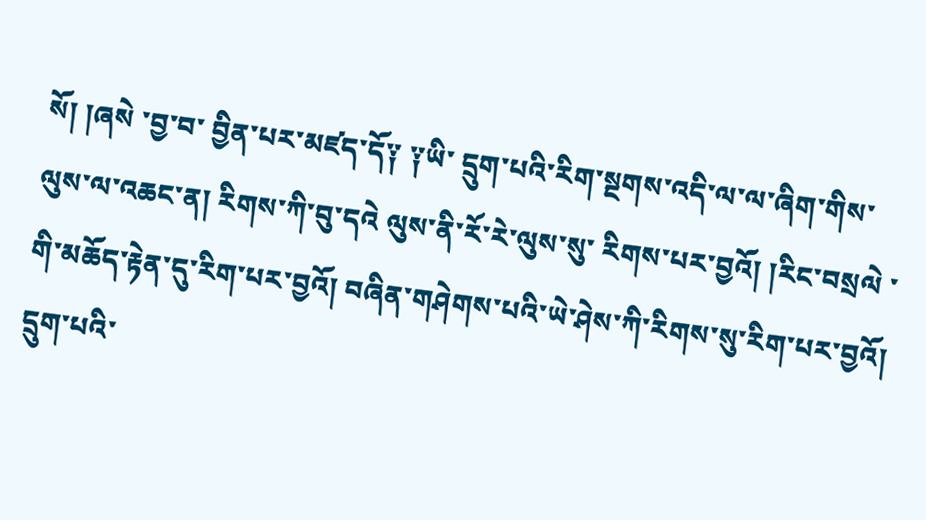སོ། །ཞསེ ་བྱ་བ་ བྱིན་པར་མཛད་དོ༑ ༑ཡི་ དྲུག་པའི་རིག་སྔགས་འདི་ལ་ལ་ཞིག་གིས་ལུས་ལ་འཆང་ན། རིགས་ཀི་བུ་དའེ ལུས་ནི་རོ་རེ་ལུས་སུ་ རིགས་པར་བྱའོ། །རིང་བསྲལེ ་གི་མཆོད་རྟེན་དུ་རིག་པར་བྱའོ། བཞིན་གཤེགས་པའི་ཡེ་ཤེས་ཀི་རིགས་སུ་རིག་པར་བྱའོ། དྲུག་པའི་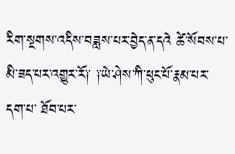རིག་སྔགས་འདིས་བཟླས་པར་བྱེད་ན་དའེ ཚེ་སོབས་པ་མི་ཟད་པར་འགྱུར་རོ༑ ༑ཡེ་ཤེས་ཀི་ཕུང་པོ་རྣམ་པར་དག་པ་ ཐོབ་པར་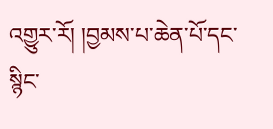འགྱུར་རོ། །བྱམས་པ་ཆེན་པོ་དང་སྙིང་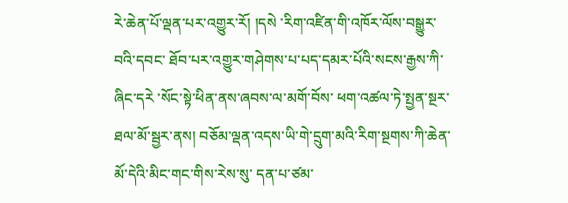རེ་ཆེན་པོ་ལྡན་པར་འགྱུར་རོ། །དསེ ་རིག་འཛིན་གི་འཁོར་ལོས་བསྒྱུར་བའི་དབང་ ཐོབ་པར་འགྱུར་གཤེགས་པ་པད་དམར་པོའི་སངས་རྒྱས་ཀི་ཞིང་དརེ ་སོང་སྟེ་ཕིན་ནས་ཞབས་ལ་མགོ་བོས་ ཕག་འཚལ་ཏེ་སྤྱན་སྔར་ཐལ་མོ་སྦྱར་ནས། བཅོམ་ལྡན་འདས་ཡི་གེ་དྲུག་མའི་རིག་སྔགས་ཀི་ཆེན་མོ་དེའི་མིང་གང་གིས་རེས་སུ་ དན་པ་ཙམ་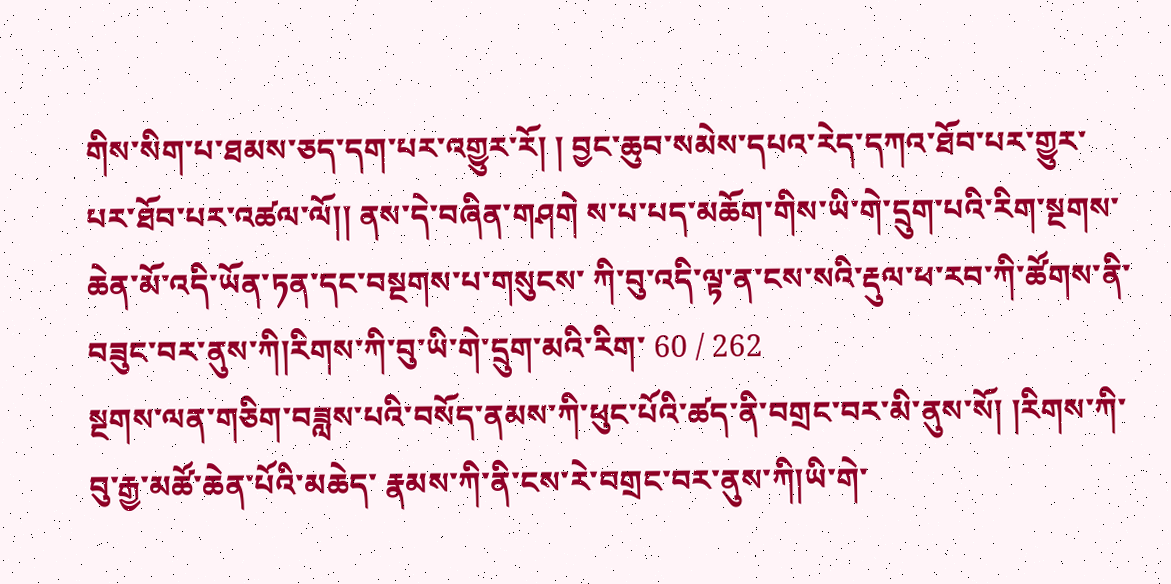གིས་སིག་པ་ཐམས་ཅད་དག་པར་འགྱུར་རོ། ། བྱང་ཆུབ་སམེས་དཔའ་རེད་དཀའ་ཐོབ་པར་གྱུར་པར་ཐོབ་པར་འཚལ་ལོ།། ནས་དེ་བཞིན་གཤགེ ས་པ་པད་མཆོག་གིས་ཡི་གེ་དྲུག་པའི་རིག་སྔགས་ཆེན་མོ་འདི་ཡོན་ཏན་དང་བསྔགས་པ་གསུངས་ ཀི་བུ་འདི་ལྟ་ན་ངས་སའི་རྡུལ་ཕ་རབ་ཀི་ཚོགས་ནི་བཟུང་བར་ནུས་ཀི།རིགས་ཀི་བུ་ཡི་གེ་དྲུག་མའི་རིག་ 60 / 262
སྔགས་ལན་གཅིག་བཟླས་པའི་བསོད་ནམས་ཀི་ཕུང་པོའི་ཚད་ནི་བགྲང་བར་མི་ནུས་སོ། །རིགས་ཀི་བུ་རྒྱ་མཚོ་ཆེན་པོའི་མཆེད་ རྣམས་ཀི་ནི་ངས་རེ་བགྲང་བར་ནུས་ཀི།ཡི་གེ་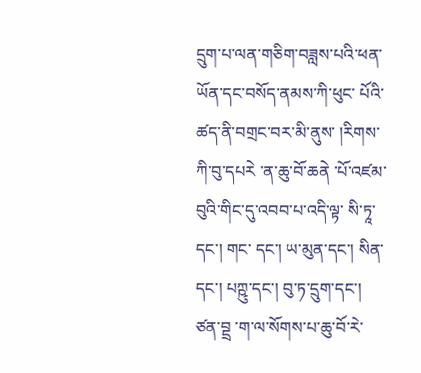དྲུག་པ་ལན་གཅིག་བཟླས་པའི་ཕན་ཡོན་དང་བསོད་ནམས་ཀི་ཕུང་ པོའི་ཚད་ནི་བགྲང་བར་མི་ནུས་ །རིགས་ཀི་བུ་དཔརེ ་ན་ཆུ་བོ་ཆནེ ་པོ་འཛམ་བུའི་གིང་དུ་འབབ་པ་འདི་ལྟ་ སི་ཏཱ་དང་། གང་ དང་། ཡ་མུན་དང་། སིན་དང་། པཀྵུ་དང་། བུ་ཏ་དྲུག་དང་། ཙན་བྡྲ ་ག་ལ་སོགས་པ་ཆུ་བོ་རེ་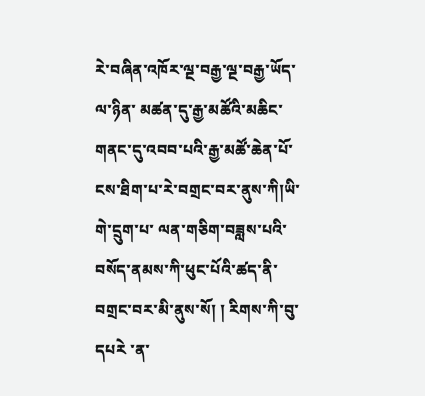རེ་བཞིན་འཁོར་ལྔ་བརྒྱ་ལྔ་བརྒྱ་ཡོད་ལ་ཉིན་ མཚན་དུ་རྒྱ་མཚོའི་མཆིང་གནང་དུ་འབབ་པའི་རྒྱ་མཚོ་ཆེན་པོ་ངས་ཐིག་པ་རེ་བགྲང་བར་ནུས་ཀི།ཡི་གེ་དྲུག་པ་ ལན་གཅིག་བཟླས་པའི་བསོད་ནམས་ཀི་ཕུང་པོའི་ཚད་ནི་བགྲང་བར་མི་ནུས་སོ། ། རིགས་ཀི་བུ་དཔརེ ་ན་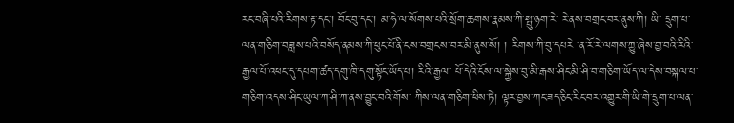རང་བཞི་པའི་རིགས་རྟ་དང་། བོང་བུ་དང་། མ་ཧེ་ལ་སོགས་པའི་སྲོག་ཆགས་རྣམས་ཀི་སྤུ་ཉག་རེ་ རེ་ནས་བགྲང་བར་ནུས་ཀི། ཡི་ དྲུག་པ་ལན་གཅིག་བཟླས་པའི་བསོད་ནམས་ཀི་ཕུང་པོ་ནི་ངས་བགྲངས་བར་མི་ནུས་སོ། ། རིགས་ཀི་བུ་དཔརེ ་ན་རོ་རེ་ལགས་ཀྱུ་ཞེས་བྱ་བའི་རིའི་རྒྱལ་པོ་འཕང་དུ་དཔག་ཚད་དགུ་ཁི་དགུ་སྟོང་ཡོད་པ། རིའི་རྒྱལ་ པོ་དེའི་ངོས་ལ་སྐྱེས་བུ་མི་རྒས་ཤིང་མི་ཤི་བ་གཅིག་ཡོད་ལ་དེས་བསྐལ་པ་གཅིག་འདས་ཤིང་ཡུལ་ཀ་ཤི་ཀ་ནས་བྱུང་བའི་གོས་ ཀིས་ལན་གཅིག་ཕིས་ཏེ། ལྟར་བྱས་ཀང་ཟད་ཅིང་རིང་བར་འགྱུར་གི་ཡི་གེ་དྲུག་པ་ལན་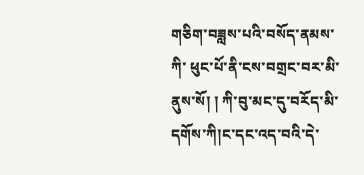གཅིག་བཟླས་པའི་བསོད་ནམས་ཀི་ ཕུང་པོ་ནི་ངས་བགྲང་བར་མི་ནུས་སོ། ། ཀི་བུ་མང་དུ་བརོད་མི་དགོས་ཀི།ང་དང་འད་བའི་དེ་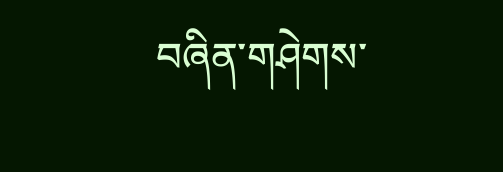བཞིན་གཤེགས་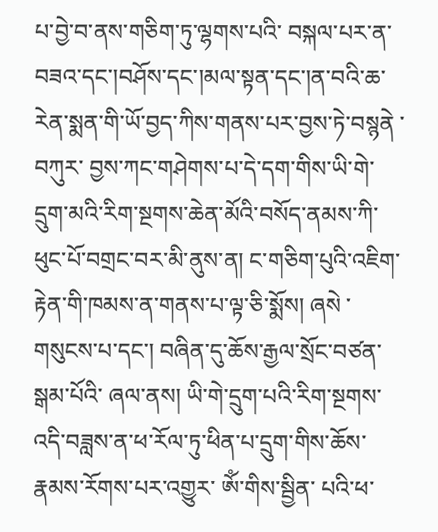པ་བྱེ་བ་ནས་གཅིག་ཏུ་ལྷགས་པའི་ བསྐལ་པར་ན་བཟའ་དང་།བཤོས་དང་།མལ་སྟན་དང་།ན་བའི་ཆ་རེན་སྨན་གི་ཡོ་བྱད་ཀིས་གནས་པར་བྱས་ཏེ་བསྙནེ ་བཀུར་ བྱས་ཀང་གཤེགས་པ་དེ་དག་གིས་ཡི་གེ་དྲུག་མའི་རིག་སྔགས་ཆེན་མོའི་བསོད་ནམས་ཀི་ཕུང་པོ་བགྲང་བར་མི་ནུས་ན། ང་གཅིག་པུའི་འཇིག་རྟེན་གི་ཁམས་ན་གནས་པ་ལྟ་ཅི་སྨོས། ཞསེ ་གསུངས་པ་དང་། བཞིན་དུ་ཆོས་རྒྱལ་སྲོང་བཙན་སྒམ་པོའི་ ཞལ་ནས། ཡི་གེ་དྲུག་པའི་རིག་སྔགས་འདི་བཟླས་ན་ཕ་རོལ་ཏུ་ཕིན་པ་དྲུག་གིས་ཆོས་རྣམས་རོགས་པར་འགྱུར་ ཨོཾ་གིས་སྦྱིན་ པའི་ཕ་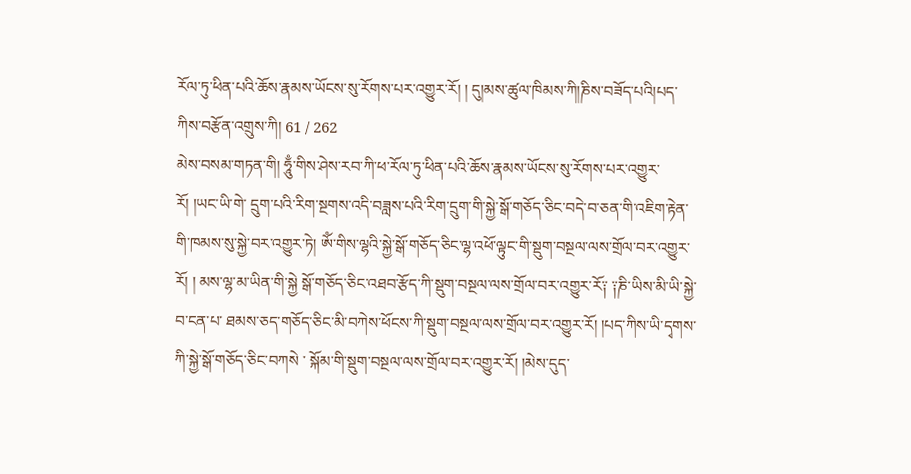རོལ་ཏུ་ཕིན་པའི་ཆོས་རྣམས་ཡོངས་སུ་རོགས་པར་འགྱུར་རོ། ། དུ།མས་ཚུལ་ཁིམས་ཀི།ཎིས་བཟོད་པའི།པད་ཀིས་བརྩོན་འགྲུས་ཀི། 61 / 262
མེས་བསམ་གཏན་གི། ཧཱུྃ་གིས་ཤེས་རབ་ཀི་ཕ་རོལ་ཏུ་ཕིན་པའི་ཆོས་རྣམས་ཡོངས་སུ་རོགས་པར་འགྱུར་རོ། །ཡང་ཡི་གེ་ དྲུག་པའི་རིག་སྔགས་འདི་བཟླས་པའི་རིག་དྲུག་གི་སྐྱེ་སྒོ་གཅོད་ཅིང་བདེ་བ་ཅན་གི་འཇིག་རྟེན་གི་ཁམས་སུ་སྐྱེ་བར་འགྱུར་ཏེ། ཨོཾ་གིས་ལྷའི་སྐྱེ་སྒོ་གཅོད་ཅིང་ལྷ་འཕོ་ལྟུང་གི་སྡུག་བསྔལ་ལས་གྲོལ་བར་འགྱུར་རོ། ། མས་ལྷ་མ་ཡིན་གི་སྐྱེ སྒོ་གཅོད་ཅིང་འཐབ་རྩོད་ཀི་སྡུག་བསྔལ་ལས་གྲོལ་བར་འགྱུར་རོ༑ ༑ཎི་ཡིས་མི་ཡི་སྐྱེ་བ་ངན་པ་ ཐམས་ཅད་གཅོད་ཅིང་མི་བཀེས་ཕོངས་ཀི་སྡུག་བསྔལ་ལས་གྲོལ་བར་འགྱུར་རོ། །པད་ཀིས་ཡི་དྭགས་ཀི་སྐྱེ་སྒོ་གཅོད་ཅིང་བཀསེ ་ སྐོམ་གི་སྡུག་བསྔལ་ལས་གྲོལ་བར་འགྱུར་རོ། །མེས་དུད་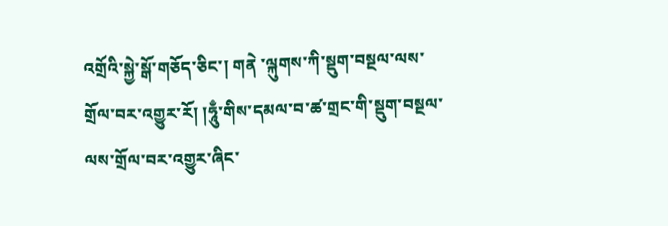འགྲོའི་སྐྱེ་སྒོ་གཅོད་ཅིང་། གནེ ་ལྐུགས་ཀི་སྡུག་བསྔལ་ལས་གྲོལ་བར་འགྱུར་རོ། །ཧཱུྃ་གིས་དམལ་བ་ཚ་གྲང་གི་སྡུག་བསྔལ་ལས་གྲོལ་བར་འགྱུར་ཞིང་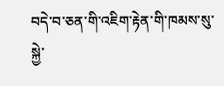བདེ་བ་ཅན་གི་འཇིག་རྟེན་གི་ཁམས་སུ་སྐྱེ་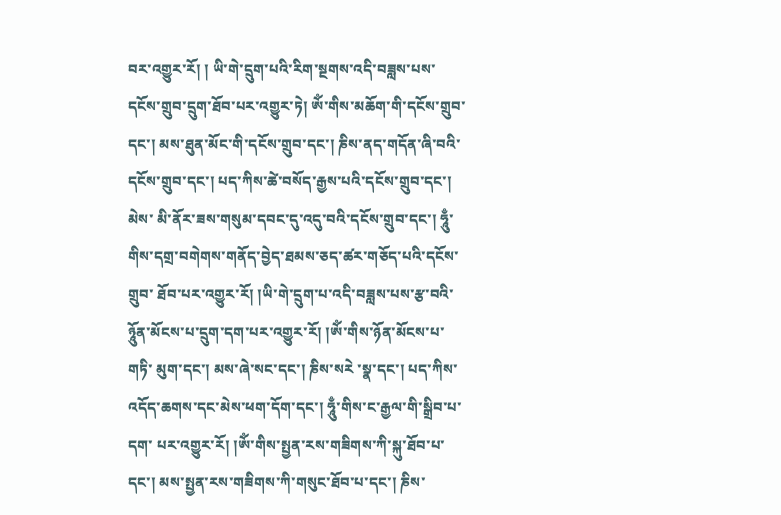བར་འགྱུར་རོ། ། ཡི་གེ་དྲུག་པའི་རིག་སྔགས་འདི་བཟླས་པས་དངོས་གྲུབ་དྲུག་ཐོབ་པར་འགྱུར་ཏེ། ཨོཾ་གིས་མཆོག་གི་དངོས་གྲུབ་དང་། མས་ཐུན་མོང་གི་དངོས་གྲུབ་དང་། ཎིས་ནད་གདོན་ཞི་བའི་དངོས་གྲུབ་དང་། པད་ཀིས་ཚེ་བསོད་རྒྱས་པའི་དངོས་གྲུབ་དང་། མེས་ མི་ནོར་ཟས་གསུམ་དབང་དུ་འདུ་བའི་དངོས་གྲུབ་དང་། ཧཱུྃ་གིས་དགྲ་བགེགས་གནོད་བྱེད་ཐམས་ཅད་ཚར་གཅོད་པའི་དངོས་གྲུབ་ ཐོབ་པར་འགྱུར་རོ། །ཡི་གེ་དྲུག་པ་འདི་བཟླས་པས་རྩ་བའི་ཉཱོུན་མོངས་པ་དྲུག་དག་པར་འགྱུར་རོ། །ཨོཾ་གིས་ཉོན་མོངས་པ་གཏི་ མུག་དང་། མས་ཞེ་སང་དང་། ཎིས་སརེ ་སྣ་དང་། པད་ཀིས་འདོད་ཆགས་དང་མེས་ཕག་དོག་དང་། ཧཱུྃ་གིས་ང་རྒྱལ་གི་སྒྲིབ་པ་དག་ པར་འགྱུར་རོ། །ཨོཾ་གིས་སྤྱན་རས་གཟིགས་ཀི་སྐུ་ཐོབ་པ་དང་། མས་སྤྱན་རས་གཟིགས་ཀི་གསུང་ཐོབ་པ་དང་། ཎིས་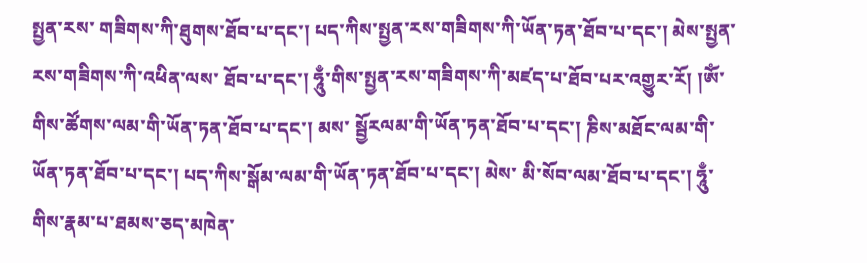སྤྱན་རས་ གཟིགས་ཀི་ཐུགས་ཐོབ་པ་དང་། པད་ཀིས་སྤྱན་རས་གཟིགས་ཀི་ཡོན་ཏན་ཐོབ་པ་དང་། མེས་སྤྱན་རས་གཟིགས་ཀི་འཕིན་ལས་ ཐོབ་པ་དང་། ཧཱུྃ་གིས་སྤྱན་རས་གཟིགས་ཀི་མཛད་པ་ཐོབ་པར་འགྱུར་རོ། །ཨོཾ་གིས་ཚོགས་ལམ་གི་ཡོན་ཏན་ཐོབ་པ་དང་། མས་ སྦྱོརལམ་གི་ཡོན་ཏན་ཐོབ་པ་དང་། ཎིས་མཐོང་ལམ་གི་ཡོན་ཏན་ཐོབ་པ་དང་། པད་ཀིས་སྒོམ་ལམ་གི་ཡོན་ཏན་ཐོབ་པ་དང་། མེས་ མི་སོབ་ལམ་ཐོབ་པ་དང་། ཧཱུྃ་གིས་རྣམ་པ་ཐམས་ཅད་མཁེན་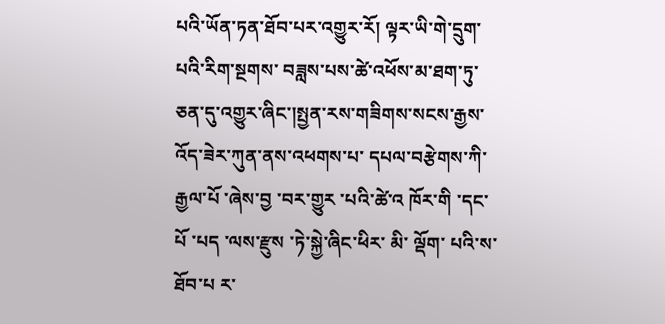པའི་ཡོན་ཏན་ཐོབ་པར་འགྱུར་རོ། ལྟར་ཡི་གེ་དྲུག་པའི་རིག་སྔགས་ བཟླས་པས་ཚེ་འཕོས་མ་ཐག་ཏུ་ཅན་དུ་འགྱུར་ཞིང་།སྤྱན་རས་གཟིགས་སངས་རྒྱས་འོད་ཟེར་ཀུན་ནས་འཕགས་པ་ དཔལ་བརྩེགས་ཀི་རྒྱལ་པོ ་ཞེས་བྱ ་བར་གྱུར ་པའི་ཚེ་འ ཁོར་གི ་དང་པོ ་པད ་ལས་རྫུས ་ཏེ་སྐྱེ་ཞིང་ཕིར་ མི་ ལྡོག་ པའི་ས་ཐོབ་པ ར་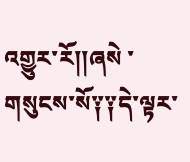འགྱུར་རོ།།ཞསེ ་གསུངས་སོ༑༑དེ་ལྟར་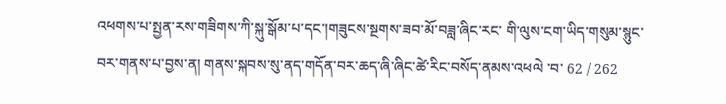འཕགས་པ་སྤྱན་རས་གཟིགས་ཀི་སྐུ་སྒོམ་པ་དང་།གཟུངས་སྔགས་ཟབ་མོ་བཟླ་ཞིང་རང་ གི་ལུས་ངག་ཡིད་གསུམ་སྙུང་བར་གནས་པ་བྱས་ན། གནས་སྐབས་སུ་ནད་གདོན་བར་ཆད་ཞི་ཞིང་ཚེ་རིང་བསོད་ནམས་འཕལེ ་བ་ 62 / 262